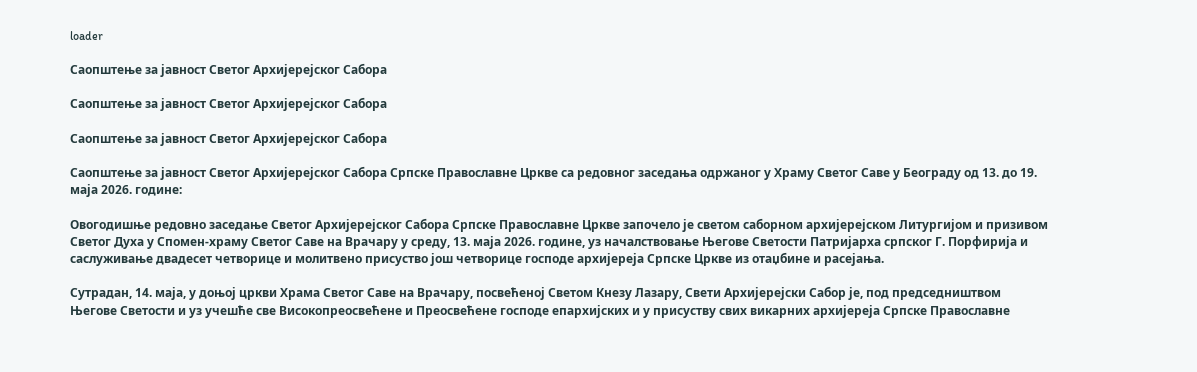loader

Саопштење за јавност Светог Архијерејског Сабора

Саопштење за јавност Светог Архијерејског Сабора

Саопштење за јавност Светог Архијерејског Сабора

Саопштење за јавност Светог Архијерејског Сабора Српске Православне Цркве са редовног заседања одржаног у Храму Светог Саве у Београду од 13. до 19. маја 2026. године:

Овогодишње редовно заседање Светог Архијерејског Сабора Српске Православне Цркве започело је светом саборном архијерејском Литургијом и призивом Светог Духа у Спомен-храму Светог Саве на Врачару у среду, 13. маја 2026. године, уз началствовање Његове Светости Патријарха српског Г. Порфирија и саслуживање двадесет четворице и молитвено присуство још четворице господе архијереја Српске Цркве из отаџбине и расејања.

Сутрадан, 14. маја, у доњој цркви Храма Светог Саве на Врачару, посвећеној Светом Кнезу Лазару, Свети Архијерејски Сабор је, под председништвом Његове Светости и уз учешће све Високопреосвећене и Преосвећене господе епархијских и у присуству свих викарних архијереја Српске Православне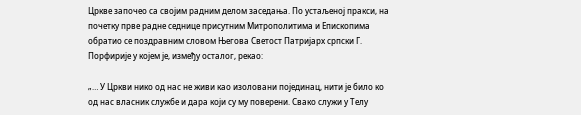Цркве започео са својим радним делом заседања. По устаљеној пракси, на почетку прве радне седнице присутним Митрополитима и Епископима обратио се поздравним словом Његова Светост Патријарх српски Г. Порфирије у којем је, између осталог, рекао:

„… У Цркви нико од нас не живи као изоловани појединац, нити је било ко од нас власник службе и дара који су му поверени. Свако служи у Телу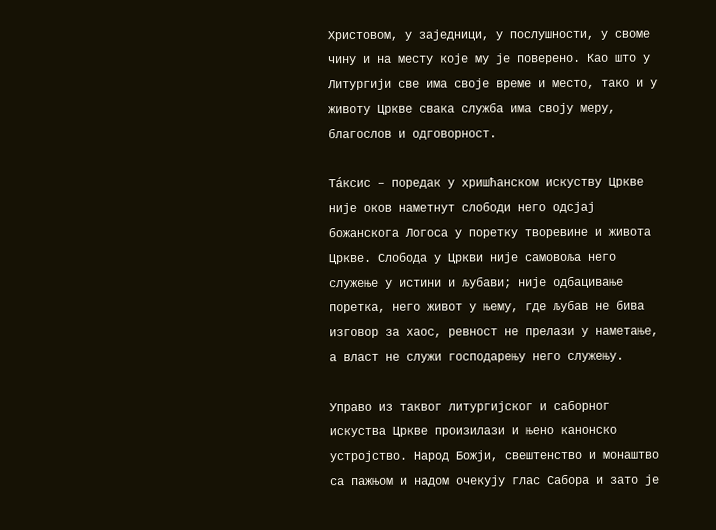Христовом, у заједници, у послушности, у своме чину и на месту које му је поверено. Као што у Литургији све има своје време и место, тако и у животу Цркве свака служба има своју меру, благослов и одговорност.

Тáксис – поредак у хришћанском искуству Цркве није оков наметнут слободи него одсјај божанскога Логоса у поретку творевине и живота Цркве. Слобода у Цркви није самовоља него служење у истини и љубави; није одбацивање поретка, него живот у њему, где љубав не бива изговор за хаос, ревност не прелази у наметање, а власт не служи господарењу него служењу.

Управо из таквог литургијског и саборног искуства Цркве произилази и њено канонско устројство. Народ Божји, свештенство и монаштво са пажњом и надом очекују глас Сабора и зато је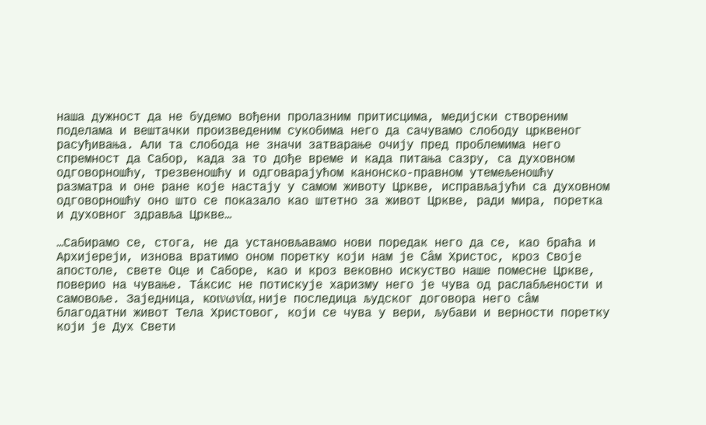наша дужност да не будемо вођени пролазним притисцима, медијски створеним поделама и вештачки произведеним сукобима него да сачувамо слободу црквеног расуђивања. Али та слобода не значи затварање очију пред проблемима него спремност да Сабор, када за то дође време и када питања сазру, са духовном одговорношћу, трезвеношћу и одговарајућом канонско-правном утемељеношћу разматра и оне ране које настају у самом животу Цркве, исправљајући са духовном одговорношћу оно што се показало као штетно за живот Цркве, ради мира, поретка и духовног здравља Цркве…

…Сабирамо се, стога, не да установљавамо нови поредак него да се, као браћа и Архијереји, изнова вратимо оном поретку који нам је Сâм Христос, кроз Своје апостоле, свете Оце и Саборе, као и кроз вековно искуство наше помесне Цркве, поверио на чување. Тáксис не потискује харизму него је чува од раслабљености и самовоље. Заједница, κοινωνία, није последица људског договора него сâм благодатни живот Тела Христовог, који се чува у вери, љубави и верности поретку који је Дух Свети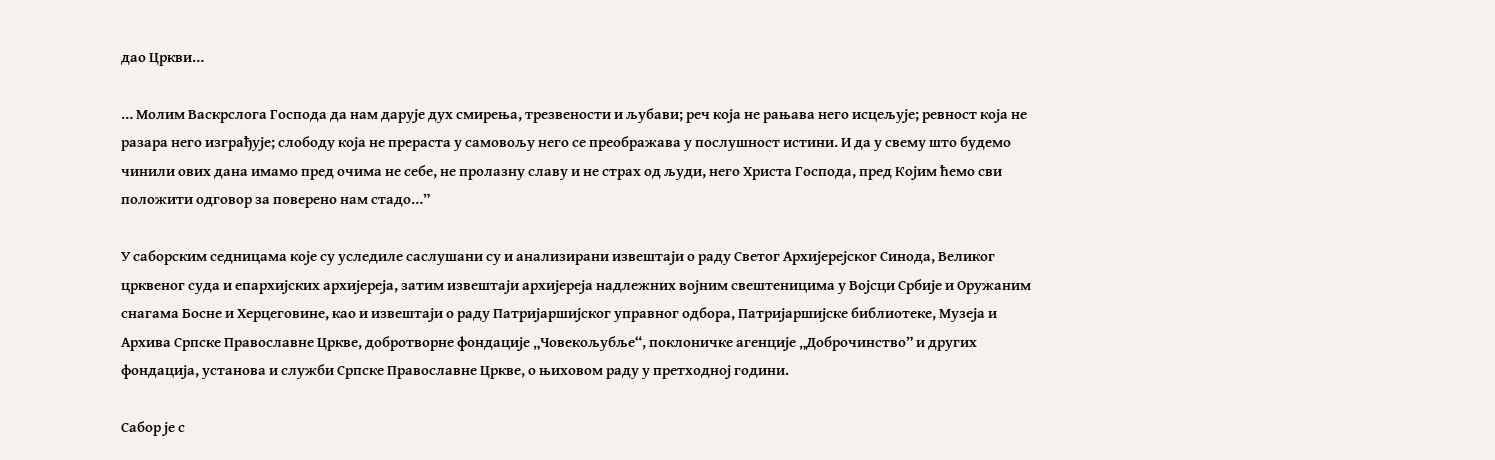дао Цркви…

… Молим Васкрслога Господа да нам дарује дух смирења, трезвености и љубави; реч која не рањава него исцељује; ревност која не разара него изграђује; слободу која не прераста у самовољу него се преображава у послушност истини. И да у свему што будемо чинили ових дана имамо пред очима не себе, не пролазну славу и не страх од људи, него Христа Господа, пред Којим ћемо сви положити одговор за поверено нам стадо…”

У саборским седницама које су уследиле саслушани су и анализирани извештаји о раду Светог Архијерејског Синода, Великог црквеног суда и епархијских архијереја, затим извештаји архијереја надлежних војним свештеницима у Војсци Србије и Оружаним снагама Босне и Херцеговине, као и извештаји о раду Патријаршијског управног одбора, Патријаршијске библиотеке, Музеја и Архива Српске Православне Цркве, добротворне фондације „Човекољубље“, поклоничке агенције „Доброчинство” и других фондација, установа и служби Српске Православне Цркве, о њиховом раду у претходној години.

Сабор је с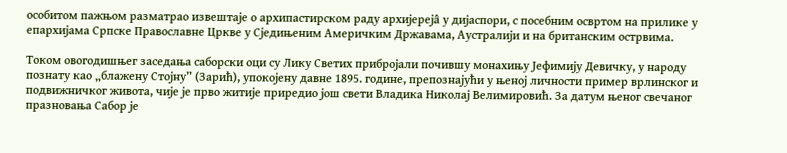особитом пажњом разматрао извештаје о архипастирском раду архијерејâ у дијаспори, с посебним освртом на прилике у епархијама Српске Православне Цркве у Сједињеним Америчким Државама, Аустралији и на британским острвима.

Током овогодишњег заседања саборски оци су Лику Светих прибројали почившу монахињу Јефимију Девичку, у народу познату као „блажену Стојну” (Зарић), упокојену давне 1895. године, препознајући у њеној личности пример врлинског и подвижничког живота, чије је прво житије приредио још свети Владика Николај Велимировић. За датум њеног свечаног празновања Сабор је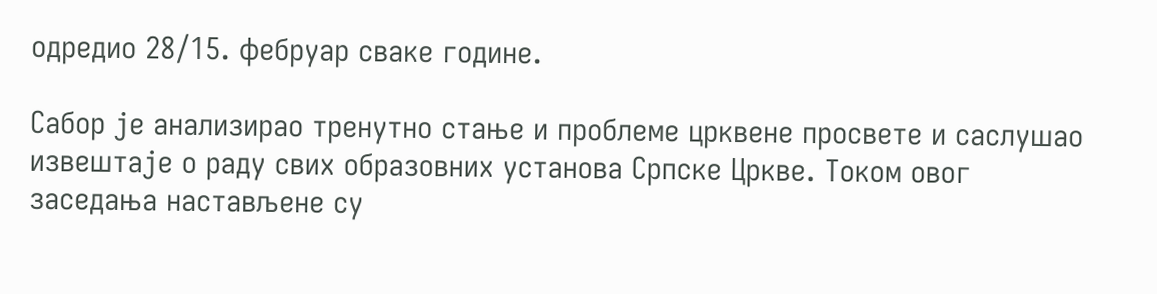одредио 28/15. фебруар сваке године.

Сабор је анализирао тренутно стање и проблеме црквене просвете и саслушао извештаје о раду свих образовних установа Српске Цркве. Током овог заседања настављене су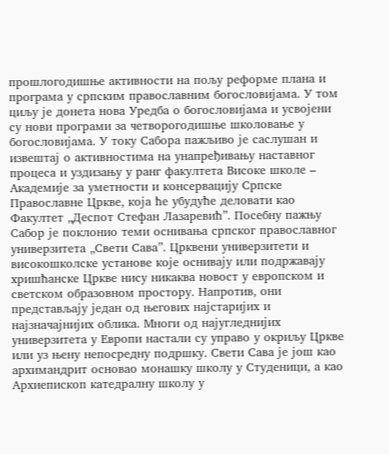прошлогодишње активности на пољу реформе плана и програма у српским православним богословијама. У том циљу је донета нова Уредба о богословијама и усвојени су нови програми за четворогодишње школовање у богословијама. У току Сабора пажљиво је саслушан и извештај о активностима на унапређивању наставног процеса и уздизању у ранг факултета Високе школе – Академије за уметности и консервацију Српске Православне Цркве, која ће убудуће деловати као Факултет „Деспот Стефан Лазаревић”. Посебну пажњу Сабор је поклонио теми оснивања српског православног универзитета „Свети Сава”. Црквени универзитети и високошколске установе које оснивају или подржавају хришћанске Цркве нису никаква новост у европском и светском образовном простору. Напротив, они представљају један од његових најстаријих и најзначајнијих облика. Многи од најугледнијих универзитета у Европи настали су управо у окриљу Цркве или уз њену непосредну подршку. Свети Сава је још као архимандрит основао монашку школу у Студеници, а као Архиепископ катедралну школу у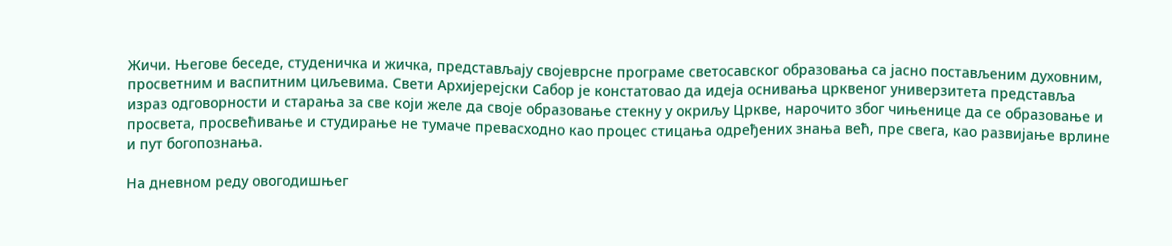Жичи. Његове беседе, студеничка и жичка, представљају својеврсне програме светосавског образовања са јасно постављеним духовним, просветним и васпитним циљевима. Свети Архијерејски Сабор је констатовао да идеја оснивања црквеног универзитета представља израз одговорности и старања за све који желе да своје образовање стекну у окриљу Цркве, нарочито због чињенице да се образовање и просвета, просвећивање и студирање не тумаче превасходно као процес стицања одређених знања већ, пре свега, као развијање врлине и пут богопознања.

На дневном реду овогодишњег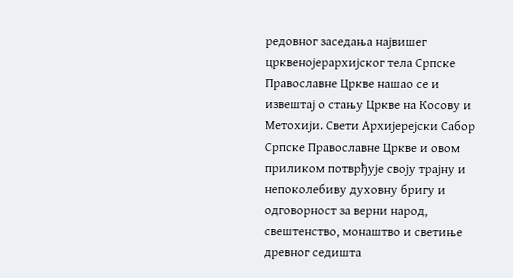редовног заседања највишег црквенојерархијског тела Српске Православне Цркве нашао се и извештај о стању Цркве на Косову и Метохији. Свети Архијерејски Сабор Српске Православне Цркве и овом приликом потврђује своју трајну и непоколебиву духовну бригу и одговорност за верни народ, свештенство, монаштво и светиње древног седишта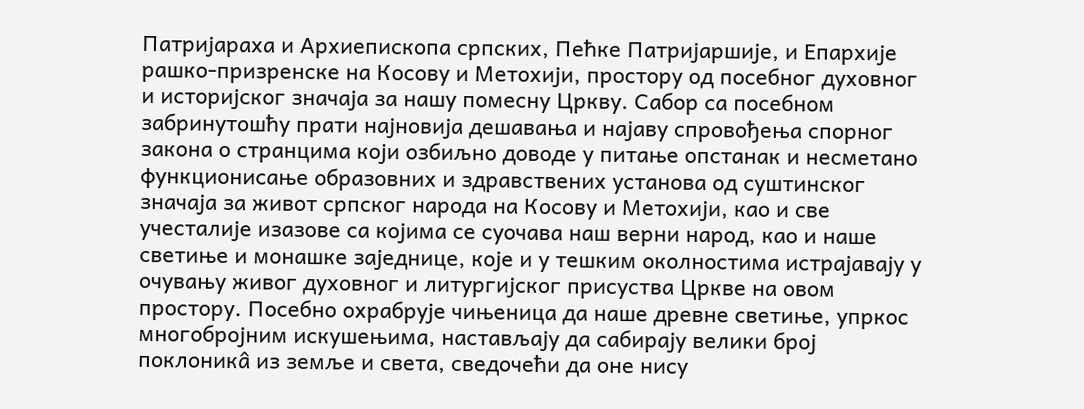Патријараха и Архиепископа српских, Пећке Патријаршије, и Епархије рашко-призренске на Косову и Метохији, простору од посебног духовног и историјског значаја за нашу помесну Цркву. Сабор са посебном забринутошћу прати најновија дешавања и најаву спровођења спорног закона о странцима који озбиљно доводе у питање опстанак и несметано функционисање образовних и здравствених установа од суштинског значаја за живот српског народа на Косову и Метохији, као и све учесталије изазове са којима се суочава наш верни народ, као и наше светиње и монашке заједнице, које и у тешким околностима истрајавају у очувању живог духовног и литургијског присуства Цркве на овом простору. Посебно охрабрује чињеница да наше древне светиње, упркос многобројним искушењима, настављају да сабирају велики број поклоникâ из земље и света, сведочећи да оне нису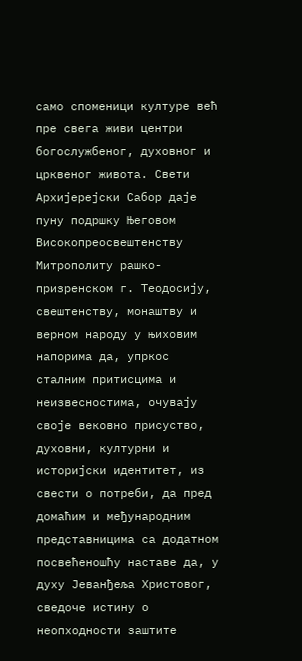само споменици културе већ пре свега живи центри богослужбеног, духовног и црквеног живота. Свети Архијерејски Сабор даје пуну подршку Његовом Високопреосвештенству Митрополиту рашко-призренском г. Теодосију, свештенству, монаштву и верном народу у њиховим напорима да, упркос сталним притисцима и неизвесностима, очувају своје вековно присуство, духовни, културни и историјски идентитет, из свести о потреби, да пред домаћим и међународним представницима са додатном посвећеношћу наставе да, у духу Јеванђеља Христовог, сведоче истину о неопходности заштите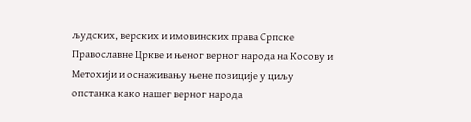људских, верских и имовинских права Српске Православне Цркве и њеног верног народа на Косову и Метохији и оснаживању њене позиције у циљу опстанка како нашег верног народа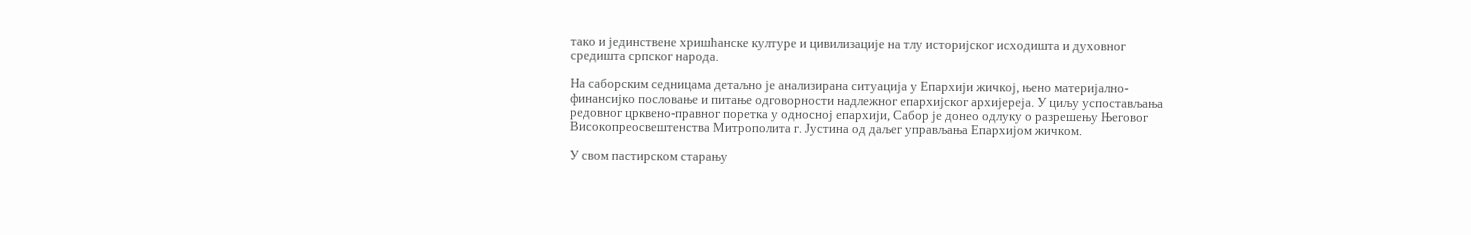тако и јединствене хришћанске културе и цивилизације на тлу историјског исходишта и духовног средишта српског народа.

На саборским седницама детаљно је анализирана ситуација у Епархији жичкој, њено материјално-финансијко пословање и питање одговорности надлежног епархијског архијереја. У циљу успостављања редовног црквено-правног поретка у односној епархији, Сабор је донео одлуку о разрешењу Његовог Високопреосвештенства Митрополита г. Јустина од даљег управљања Епархијом жичком.

У свом пастирском старању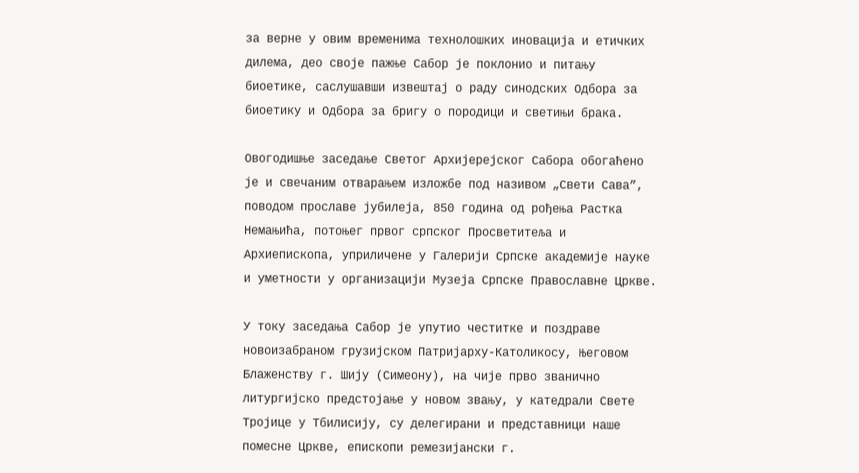за верне у овим временима технолошких иновација и етичких дилема, део своје пажње Сабор је поклонио и питању биоетике, саслушавши извештај о раду синодских Одбора за биоетику и Одбора за бригу о породици и светињи брака.

Овогодишње заседање Светог Архијерејског Сабора обогаћено је и свечаним отварањем изложбе под називом „Свети Сава”, поводом прославе јубилеја, 850 година од рођења Растка Немањића, потоњег првог српског Просветитеља и Архиепископа, уприличене у Галерији Српске академије науке и уметности у организацији Музеја Српске Православне Цркве.

У току заседања Сабор је упутио честитке и поздраве новоизабраном грузијском Патријарху-Католикосу, Његовом Блаженству г. Шију (Симеону), на чије прво званично литургијско предстојање у новом звању, у катедрали Свете Тројице у Тбилисију, су делегирани и представници наше помесне Цркве, епископи ремезијански г.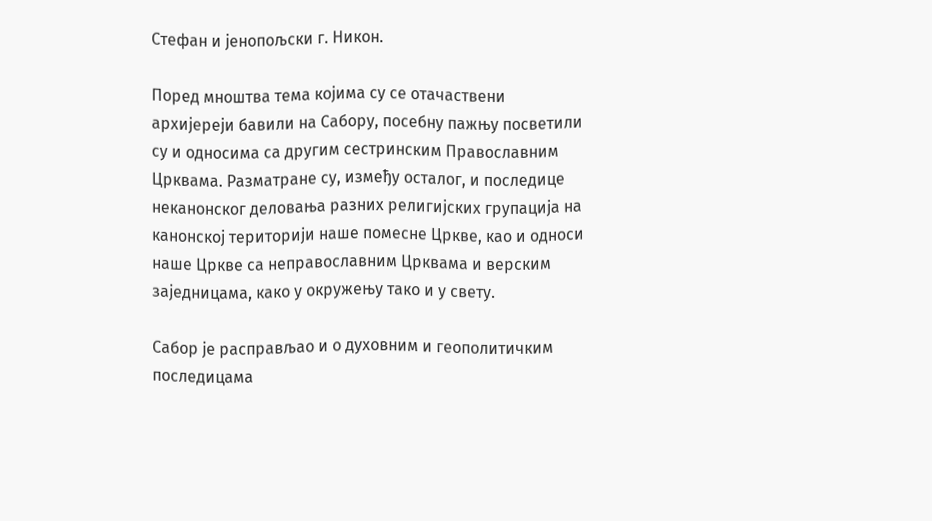Стефан и јенопољски г. Никон.

Поред мноштва тема којима су се отачаствени архијереји бавили на Сабору, посебну пажњу посветили су и односима са другим сестринским Православним Црквама. Разматране су, између осталог, и последице неканонског деловања разних религијских групација на канонској територији наше помесне Цркве, као и односи наше Цркве са неправославним Црквама и верским заједницама, како у окружењу тако и у свету.

Сабор је расправљао и о духовним и геополитичким последицама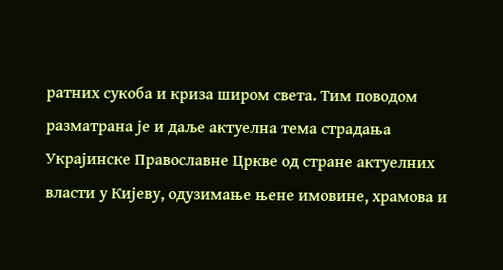ратних сукоба и криза широм света. Тим поводом разматрана је и даље актуелна тема страдања Украјинске Православне Цркве од стране актуелних власти у Кијеву, одузимање њене имовине, храмова и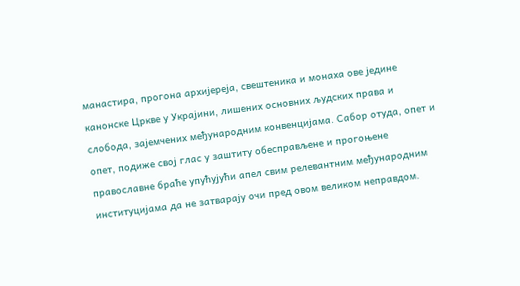манастира, прогона архијереја, свештеника и монаха ове једине канонске Цркве у Украјини, лишених основних људских права и слобода, зајемчених међународним конвенцијама. Сабор отуда, опет и опет, подиже свој глас у заштиту обесправљене и прогоњене православне браће упућујући апел свим релевантним међународним институцијама да не затварају очи пред овом великом неправдом.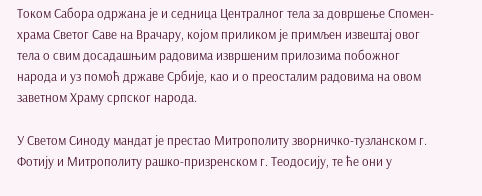Током Сабора одржана је и седница Централног тела за довршење Спомен-храма Светог Саве на Врачару, којом приликом је примљен извештај овог тела о свим досадашњим радовима извршеним прилозима побожног народа и уз помоћ државе Србије, као и о преосталим радовима на овом заветном Храму српског народа.

У Светом Синоду мандат је престао Митрополиту зворничко-тузланском г. Фотију и Митрополиту рашко-призренском г. Теодосију, те ће они у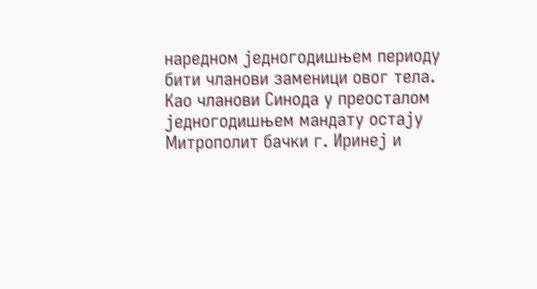наредном једногодишњем периоду бити чланови заменици овог тела. Као чланови Синода у преосталом једногодишњем мандату остају Митрополит бачки г. Иринеј и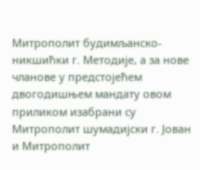Митрополит будимљанско-никшићки г. Методије, а за нове чланове у предстојећем двогодишњем мандату овом приликом изабрани су Митрополит шумадијски г. Јован и Митрополит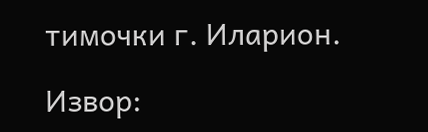тимочки г. Иларион.

Извор: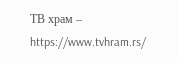ТВ храм – https://www.tvhram.rs/